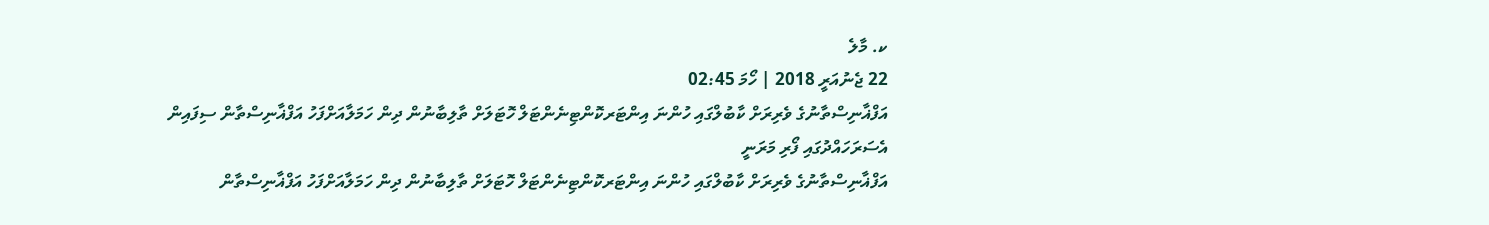ކ. މާލެ
22 ޖެނުއަރީ 2018 | ހޯމަ 02:45
އަފްޣާނިސްތާނުގެ ވެރިރަށް ކާބުލްގައި ހުންނަ އިންޓަރކޮންޓިނެންޓަލް ހޮޓަލަށް ތާލިބާނުން ދިން ހަމަލާއަށްފަހު އަފްޣާނިސްތާން ސިފައިން އެސަރަހައްދުގައި ފޯރި މަރަނީ
އަފްޣާނިސްތާނުގެ ވެރިރަށް ކާބުލްގައި ހުންނަ އިންޓަރކޮންޓިނެންޓަލް ހޮޓަލަށް ތާލިބާނުން ދިން ހަމަލާއަށްފަހު އަފްޣާނިސްތާން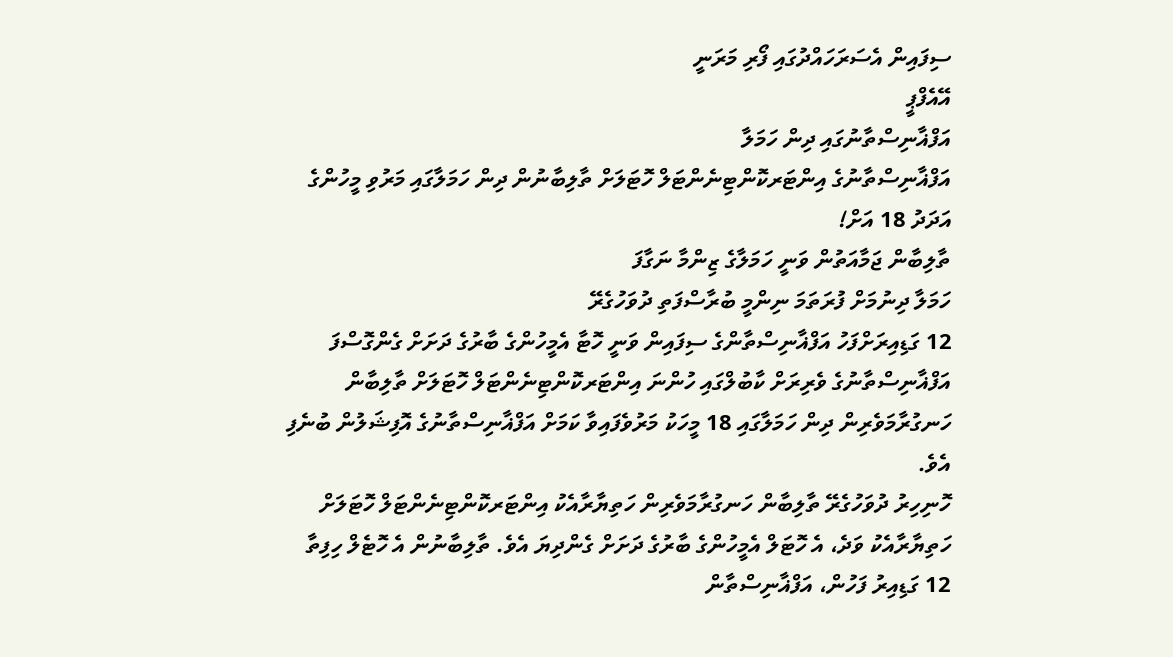ސިފައިން އެސަރަހައްދުގައި ފޯރި މަރަނީ
އޭއެފްޕީ
އަފްޣާނިސްތާނުގައި ދިން ހަމަލާ
އަފްޣާނިސްތާނުގެ އިންޓަރކޮންޓިނެންޓަލް ހޮޓަލަށް ތާލިބާނުން ދިން ހަމަލާގައި މަރުވި މީހުންގެ އަދަދު 18 އަށް!
ތާލިބާން ޖަމާއަތުން ވަނީ ހަމަލާގެ ޒިންމާ ނަގާފަ
ހަމަލާ ދިނުމަށް ފުރަތަމަ ނިންމީ ބުރާސްފަތި ދުވަހުގެރޭ
12 ގަޑިއިރަށްފަހު އަފްޣާނިސްތާންގެ ސިފައިން ވަނީ ހޮޓާ އެމީހުންގެ ބާރުގެ ދަށަށް ގެންގޮސްފަ
އަފްޣާނިސްތާނުގެ ވެރިރަށް ކާބުލްގައި ހުންނަ އިންޓަރކޮންޓިނެންޓަލް ހޮޓަލަށް ތާލިބާން ހަނގުރާމަވެރިން ދިން ހަމަލާގައި 18 މީހަކު މަރުވެފައިވާ ކަމަށް އަފްޣާނިސްތާނުގެ އޮފިޝަލުން ބުނެފި އެވެ.
ހޮނިހިރު ދުވަހުގެރޭ ތާލިބާން ހަނގުރާމަވެރިން ހަތިޔާރާއެކު އިންޓަރކޮންޓިނެންޓަލް ހޮޓަލަށް ހަތިޔާރާއެކު ވަދެ، އެ ހޮޓަލް އެމީހުންގެ ބާރުގެ ދަށަށް ގެންދިޔަ އެވެ. ތާލިބާނުން އެ ހޮޓެލް ހިފިތާ 12 ގަޑިއިރު ފަހުން، އަފްޣާނިސްތާން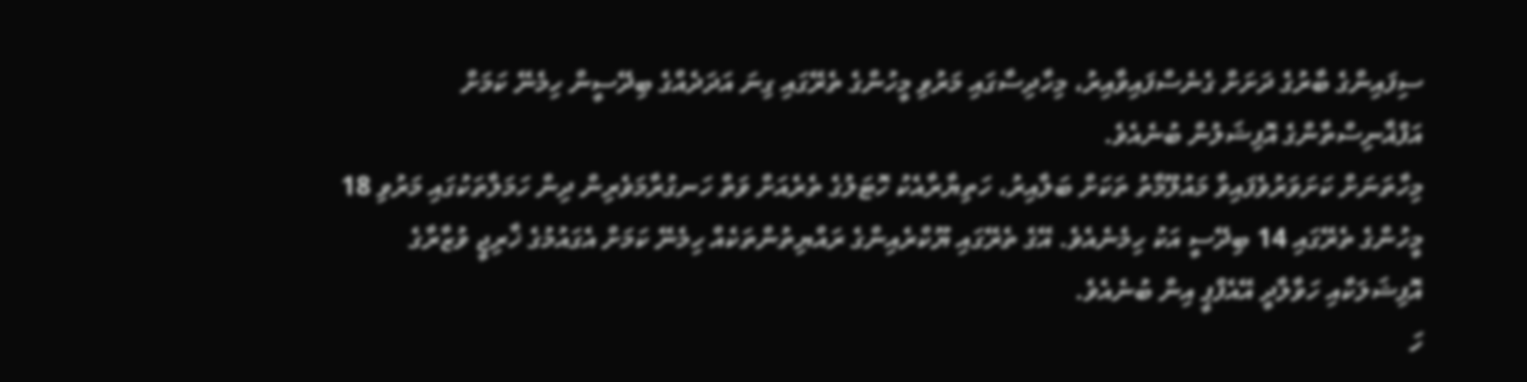ސިފައިންގެ ބާރުގެ ދަށަށް ގެނެސްފައިވާއިރު، މިހާދިސާގައި މަރުވި މީހުންގެ ތެރޭގައި ގިނަ އަދަދެއްގެ ބިދޭސީން ހިމެނޭ ކަމަށް އަފްޣާނިސްތާންގެ އޮފިޝަލުން ބުނެއެވެ.
މިހާތަނަށް ކަށަވަރުވެފައިވާ މައުލޫމާތު ތަކަށް ބަލާއިރު، ހަތިޔާރާއެކު ހޮޓަލުގެ ތެރެއަށް ވަތް ހަނގުރާމަވެރިން ދިން ހަމަލާތަކުގައި މަރުވި 18 މީހުންގެ ތެރޭގައި 14 ބިދޭސީ އަކު ހިމެނެއެވެ. އޭގެ ތެރޭގައި ޔޫކްރެއިންގެ ރައްޔިތުންތަކެއް ހިމެނޭ ކަމަށް އެގައުމުގެ ޚާރިޖީ ވުޒާރާގެ އޮފިޝަލަކާއި ހަވާލާދީ އޭއެފްޕީ އިން ބުނެއެވެ.
ހަ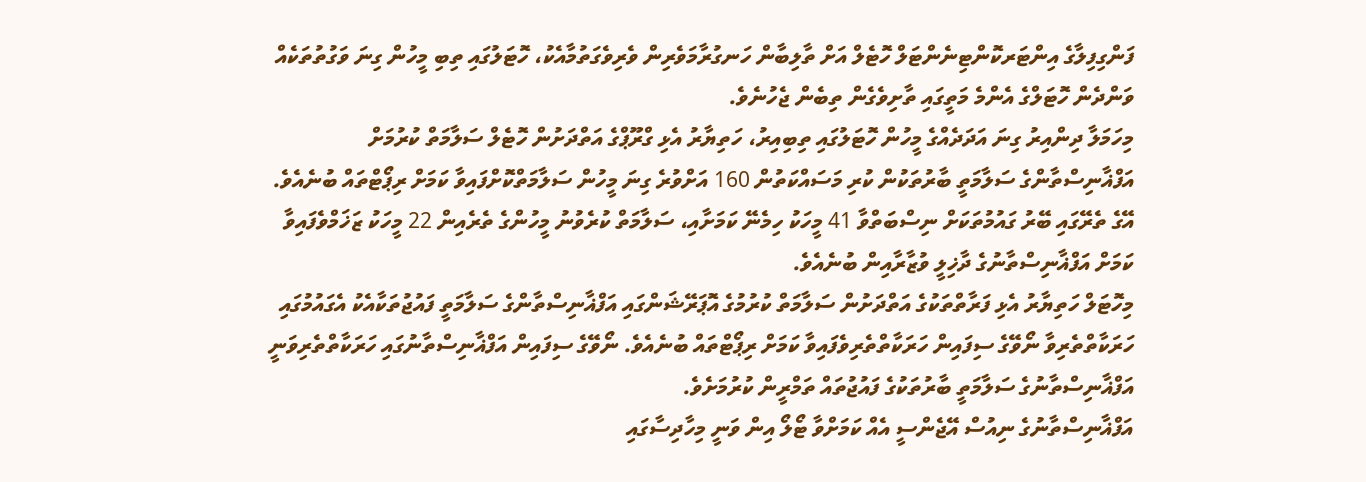ފަންގިފިލާގެ އިންޓަރކޮންޓިނެންޓަލް ހޮޓެލް އަށް ތާލިބާން ހަނގުރާމަވެރިން ވެރިވެގަތުމާއެކު، ހޮޓަލުގައި ތިބި މީހުން ގިނަ ވަގުތުތަކެއް ވަންދެން ހޮޓަލްގެ އެންމެ މަތީގައި ތާށިވެގެން ތިބެން ޖެހުނެވެ.
މިހަމަލާ ދިންއިރު ގިނަ އަދަދެއްގެ މީހުން ހޮޓަލުގައި ތިބިއިރު، ހަތިޔާރު އެޅި ގްރޫޕްގެ އަތްދަށުން ހޮޓެލް ސަލާމަތް ކުރުމަށް އަފްޣާނިސްތާންގެ ސަލާމަތީ ބާރުތަކުން ކުރި މަސައްކަތުން 160 އަށްވުރެ ގިނަ މީހުން ސަލާމަތްކޮށްފައިވާ ކަމަށް ރިޕޯޓްތައް ބުނެއެވެ. އޭގެ ތެރޭގައި ބޭރު ގައުމުތަކަށް ނިސްބަތްވާ 41 މީހަކު ހިމެނޭ ކަމަށާއި، ސަލާމަތް ކުރެވުނު މީހުންގެ ތެރެއިން 22 މީހަކު ޒަޚަމްވެފައިވާ ކަމަށް އަފްޣާނިސްތާނުގެ ދާޚިލީ ވުޒާރާއިން ބުނެއެވެ.
މިހޮޓަލް ހަތިޔާރު އެޅި ފަރާތްތަކުގެ އަތްދަށުން ސަލާމަތް ކުރުމުގެ އޮޕަރޭޝަންގައި އަފްޣާނިސްތާންގެ ސަލާމަތީ ފައުޖުތަކާއެކު އެގައުމުގައި ހަރަކާތްތެރިވާ ނޯވޭގެ ސިފައިން ހަރަކާތްތެރިވެފައިވާ ކަމަށް ރިޕޯޓްތައް ބުނެއެވެ. ނޯވޭގެ ސިފައިން އަފްޣާނިސްތާނުގައި ހަރަކާތްތެރިވަނީ އަފްޣާނިސްތާނުގެ ސަލާމަތީ ބާރުތަކުގެ ފައުޖުތައް ތަމްރީން ކުރުމަށެވެ.
އަފްޣާނިސްތާނުގެ ނިއުސް އޭޖެންސީ އެއް ކަމަށްވާ ޓޯލޯ އިން ވަނީ މިހާދިސާގައި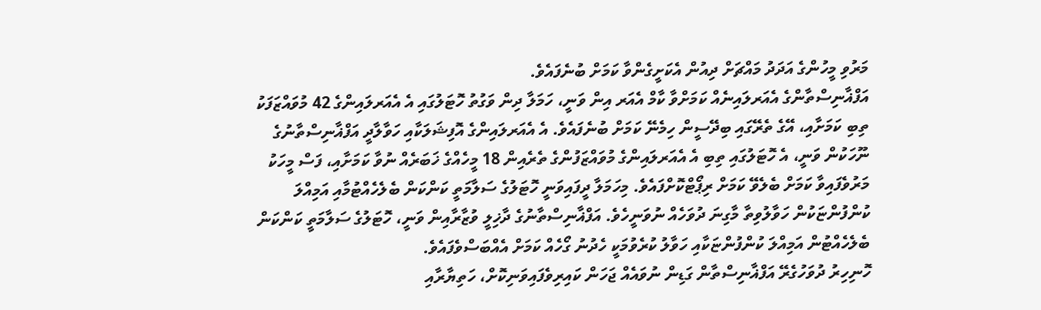މަރުވި މީހުންގެ އަދަދު މައްޗަށް ދިއުން އެކަށީގެންވާ ކަމަށް ބުނެފައެވެ.
އަފްޣާނިސްތާންގެ އެއަރލައިނެއް ކަމަށްވާ ކާމް އެއަރ އިން ވަނީ، ހަމަލާ ދިން ވަގުތު ހޮޓަލުގައި އެ އެއަރލައިންގެ 42 މުވައްޒަފަކު ތިބި ކަމަށާއި، އޭގެ ތެރޭގައި ބިދޭސީން ހިމެނޭ ކަމަށް ބުނެފައެވެ. އެ އެއަރލައިންގެ އޮފިޝަލަކާއި ހަވާލާދީ އަފްޣާނިސްތާނުގެ ނޫހަކުން ވަނީ، އެ ހޮޓަލުގައި ތިބި އެ އެއަރލައިންގެ މުވައްޒަފުންގެ ތެރެއިން 18 މީހެއްގެ ޚަބަރެއް ނުވާ ކަމަށާއި، ފަސް މީހަކު މަރުވެފައިވާ ކަމަށް ބެލެވޭ ކަމަށް ރިޕޯޓްކޮށްފައެވެ. މިހަމަލާ ދީފައިވަނީ ހޮޓަލުގެ ސަލާމަތީ ކަންކަން ބެލެހެއްޓުމާއި އަމިއްލަ ކުންފުންޏަކުން ހަވާލުވިތާ މާގިނަ ދުވަހެއް ނުވަނީހެވެ. އަފްޣާނިސްތާނުގެ ދާޚިލީ ވުޒާރާއިން ވަނީ، ހޮޓަލުގެ ސަލާމަތީ ކަންކަން ބެލެހެއްޓުން އަމިއްލަ ކުންފުންޏަކާއި ހަވާލު ކުރެވުމަކީ ހެދުނު ގޯހެއް ކަމަށް އެއްބަސްވެފައެވެ.
ހޮނިހިރު ދުވަހުގެރޭ އަފްޣާނިސްތާން ގަޑިން ނުވައެއް ޖަހަން ކައިރިވެފައިވަނިކޮށް، ހަތިޔާރާއި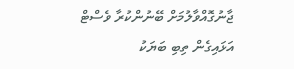ޖާނުގޮއްވާލުމަށް ބޭނުންކުރާ ވެސްޓް އަޅައިގެން ތިބި ބަޔަކު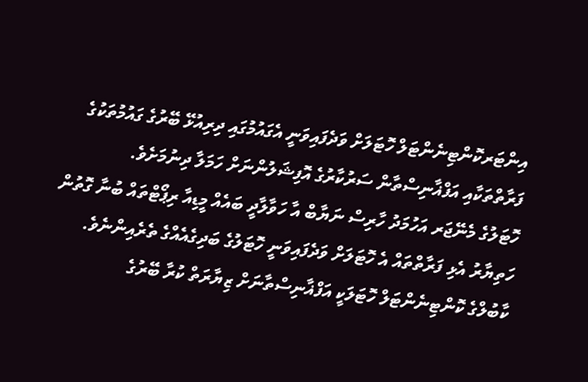އިންޓަރކޮންޓިނެންޓަލް ހޮޓަލަށް ވަދެފައިވަނީ އެގައުމުގައި ދިރިއުޅޭ ބޭރުގެ ގައުމުތަކުގެ ފަރާތްތަކާއި އަފްޣާނިސްތާން ސަރުކާރުގެ އޮފިޝަލުންނަށް ހަމަލާ ދިނުމަށެވެ.
ހޮޓަލުގެ މެނޭޖަރ އަހުމަދު ހާރިސް ނަޔާބް އާ ހަވާލާދީ ބައެއް މީޑިއާ ރިޕޯޓްތައް ބުނާ ގޮތުން ހަތިޔާރު އެޅި ފަރާތްތައް އެ ހޮޓަލަށް ވަދެފައިވަނީ ހޮޓަލުގެ ބަދިގެއެއްގެ ތެރެއިންނެވެ.
ކާބުލްގެ ކޮންޓިނެންޓަލް ހޮޓަލަކީ އަފްޣާނިސްތާނަށް ޒިޔާރަތް ކުރާ ބޭރުގެ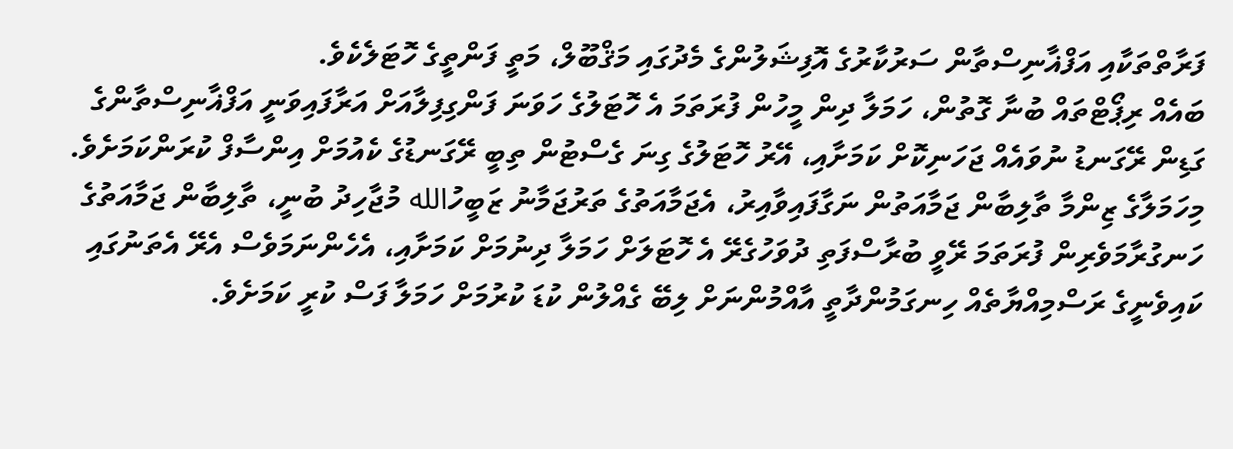ފަރާތްތަކާއި އަފްޣާނިސްތާން ސަރުކާރުގެ އޮފިޝަލުންގެ މެދުގައި މަޤްބޫލް، މަތީ ފަންތީގެ ހޮޓަލެކެވެ.
ބައެއް ރިޕޯޓްތައް ބުނާ ގޮތުން، ހަމަލާ ދިން މީހުން ފުރަތަމަ އެ ހޮޓަލުގެ ހަވަނަ ފަންގިފިލާއަށް އަރާފައިވަނީ އަފްޣާނިސްތާންގެ ގަޑިން ރޭގަނޑު ނުވައެއް ޖަހަނިކޮށް ކަމަށާއި، އޭރު ހޮޓަލުގެ ގިނަ ގެސްޓުން ތިބީ ރޭގަނޑުގެ ކެއުމަށް އިންސާފް ކުރަންކަމަށެވެ.
މިހަމަލާގެ ޒިންމާ ތާލިބާން ޖަމާއަތުން ނަގާފައިވާއިރު، އެޖަމާއަތުގެ ތަރުޖަމާނު ޒަބީހުالله މުޖާހިދު ބުނީ، ތާލިބާން ޖަމާއަތުގެ ހަނގުރާމަވެރިން ފުރަތަމަ ރޭވީ ބުރާސްފަތި ދުވަހުގެރޭ އެ ހޮޓަލަށް ހަމަލާ ދިނުމަށް ކަމަށާއި، އެހެންނަމަވެސް އެރޭ އެތަނުގައި ކައިވެނީގެ ރަސްމިއްޔާތެއް ހިނގަމުންދާތީ އާއްމުންނަށް ލިބޭ ގެއްލުން ކުޑަ ކުރުމަށް ހަމަލާ ފަސް ކުރީ ކަމަށެވެ.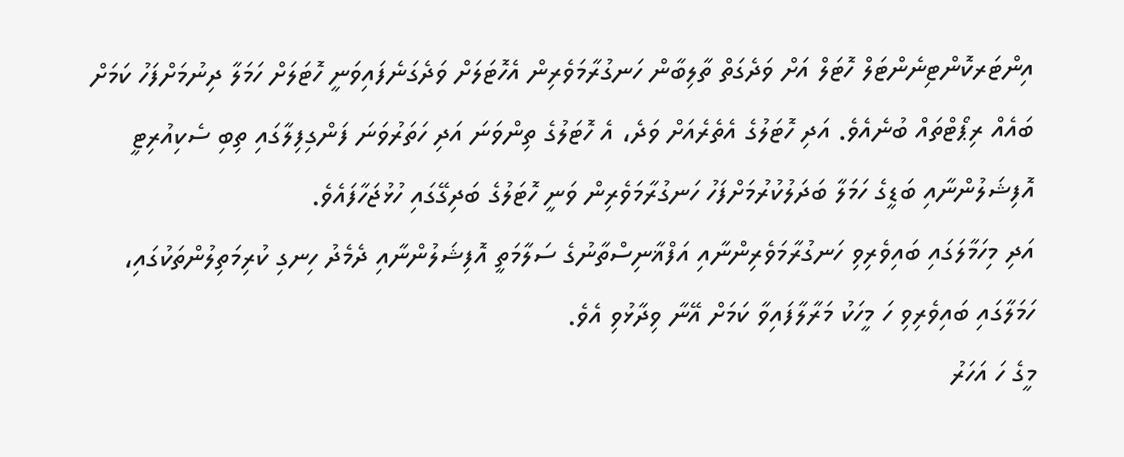އިންޓަރކޮންޓިނެންޓަލް ހޮޓަލް އަށް ވަދެގަތް ތާލިބާން ހަނގުރާމަވެރިން އެހޮޓަލަށް ވަދެގަނެފައިވަނީ ހޮޓަލަށް ހަމަލާ ދިނުމަށްފަހު ކަމަށް ބައެއް ރިޕޯޓްތައް ބުނެއެވެ. އަދި ހޮޓަލުގެ އެތެރެއަށް ވަދެ، އެ ހޮޓަލުގެ ތިންވަނަ އަދި ހަތަރުވަނަ ފަންގިފިލާގައި ތިބި ސެކިއުރިޓީ އޮފިޝަލުންނާއި ބަޑީގެ ހަމަލާ ބަދަލުކުރުމަށްފަހު ހަނގުރާމަވެރިން ވަނީ ހޮޓަލުގެ ބަދިގޭގައި ހުޅުޖަހާފައެވެ.
އަދި މިހަމާލަގައި ބައިވެރިވި ހަނގުރާމަވެރިންނާއި އަފްޣާނިސްތާނުގެ ސަލާމަތީ އޮފިޝަލުންނާއި ދެމެދު ހިނގި ކުރިމަތިލުންތަކުގައި، ހަމަލާގައި ބައިވެރިވި ހަ މީހަކު މަރާލާފައިވާ ކަމަށް އޭނާ ވިދާޅުވި އެވެ.
މީގެ ހަ އަހަރު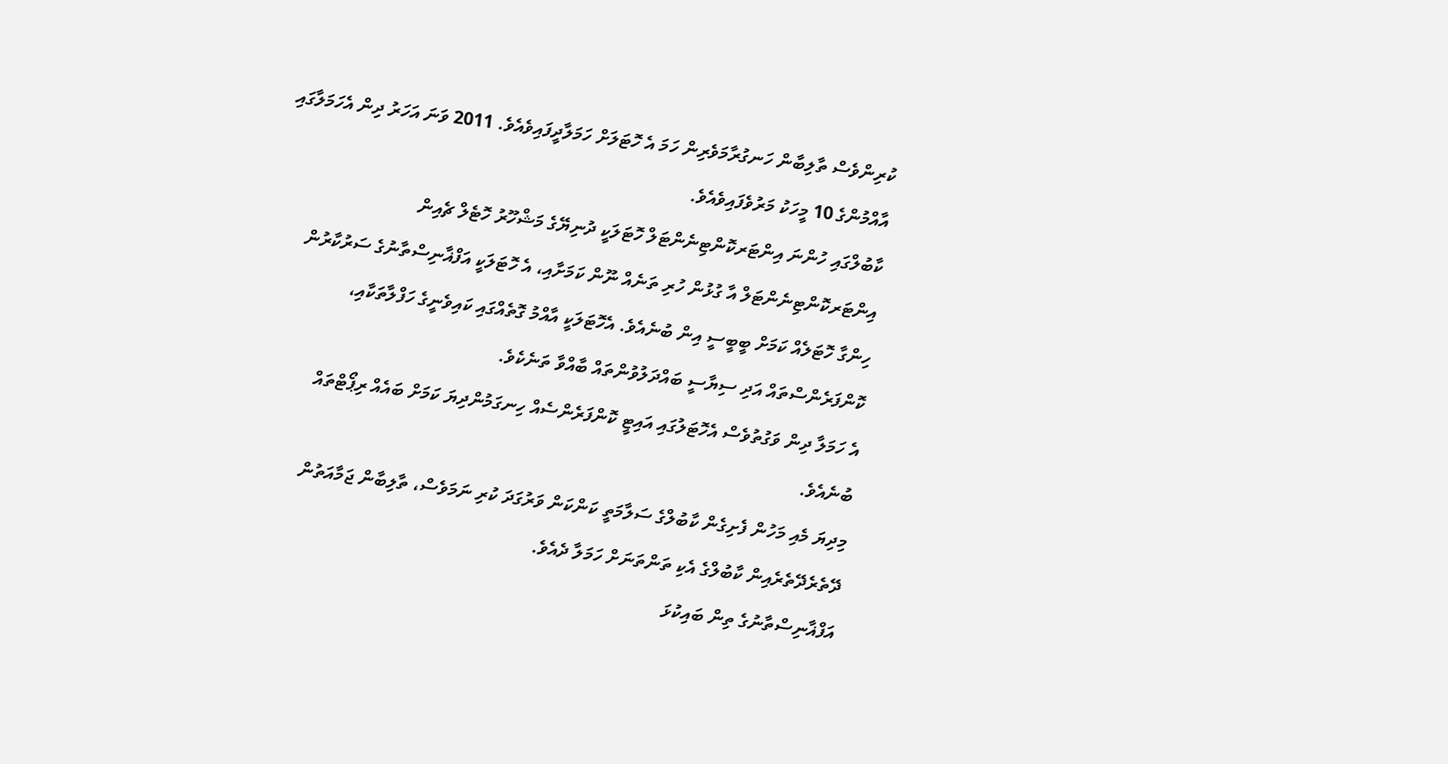ކުރިންވެސް ތާލިބާން ހަނގުރާމަވެރިން ހަމަ އެ ހޮޓަލަށް ހަމަލާދީފައިވެއެވެ. 2011 ވަނަ އަހަރު ދިން އެހަމަލާގައި އާއްމުންގެ 10 މީހަކު މަރުވެފައިވެއެވެ.
ކާބުލްގައި ހުންނަ އިންޓަރކޮންޓިނެންޓަލް ހޮޓަލަކީ ދުނިޔޭގެ މަޝްހޫރު ހޮޓެލް ޗެއިން އިންޓަރކޮންޓިނެންޓަލް އާ ގުޅުން ހުރި ތަނެއް ނޫން ކަމަށާއި، އެ ހޮޓަލަކީ އަފްޣާނިސްތާނުގެ ސަރުކާރުން ހިންގާ ހޮޓަލެއް ކަމަށް ބީބީސީ އިން ބުނެއެވެ. އެހޮޓަލަކީ އާއްމު ގޮތެއްގައި ކައިވެނީގެ ހަފްލާތަކާއި، ކޮންފަރެންސްތައް އަދި ސިޔާސީ ބައްދަލުވުންތައް ބާއްވާ ތަނެކެވެ.
އެ ހަމަލާ ދިން ވަގުތުވެސް އެހޮޓަލުގައި އައިޓީ ކޮންފަރެންސެއް ހިނގަމުންދިޔަ ކަމަށް ބައެއް ރިޕޯޓްތައް ބުނެއެވެ.
މިދިޔަ މެއި މަހުން ފެށިގެން ކާބުލްގެ ސަލާމަތީ ކަންކަން ވަރުގަދަ ކުރި ނަމަވެސް، ތާލިބާން ޖަމާއަތުން ދޭތެރެދޭތެރެއިން ކާބުލްގެ އެކި ތަންތަނަށް ހަމަލާ ދެއެވެ.
އަފްޣާނިސްތާނުގެ ތިން ބައިކުޅަ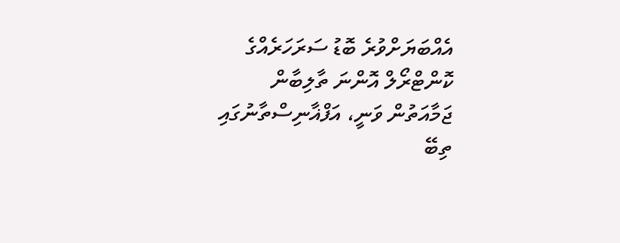އެއްބަޔަށްވުރެ ބޮޑު ސަރަހަރެއްގެ ކޮންޓްރޯލް އޮންނަ ތާލިބާން ޖަމާއަތުން ވަނީ، އަފްޣާނިސްތާނުގައި ތިބޭ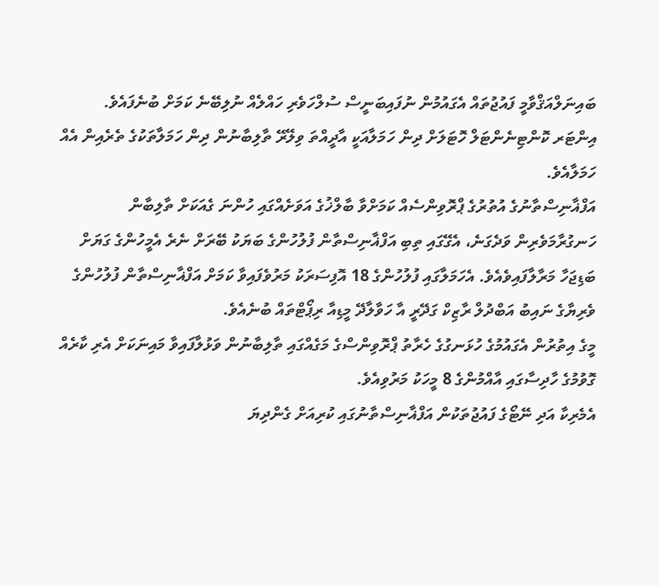ބައިނަލްއަޤްވާމީ ފައުޖުތައް އެގައުމުން ނުފައިބަނީސް ސުލްހަވެރި ހައްލެއް ނުލިބޭނެ ކަމަށް ބުނެފައެވެ.
އިންޓަރ ކޮންޓިނެންޓަލް ހޮޓަލަށް ދިން ހަމަލާއަކީ އާދީއްތަ ވިލޭރޭ ތާލިބާނުން ދިން ހަމަލާތަކުގެ ތެރެއިން އެއް ހަމަލާއެވެ.
އަފްޣާނިސްތާނުގެ އުތުރުގެ ޕްރޮވިންސެއް ކަމަށްވާ ބާލްޚުގެ އަވަށެއްގައި ހުންނަ ގެއަކަށް ތާލިބާން ހަނގުރާމަވެރިން ވަދެގަނެ، އެގޭގައި ތިބި އަފްޣާނިސްތާން ފުލުހުންގެ ބަޔަކު ބޭރަށް ނެރެ އެމީހުންގެ ގަޔަށް ބަޑިޖަހާ މަރާލާފައިވެއެވެ. އެހަމަލާގައި ފުލުހުންގެ 18 އޮފިސަރަކު މަރުވެފައިވާ ކަމަށް އަފްޣާނިސްތާން ފުލުހުންގެ ވެރިޔާގެ ނައިބު އަބްދުލް ރާޒިކް ގަދޭރީ އާ ހަވާލާދޭ މީޑިއާ ރިޕޯޓްތައް ބުނެއެވެ.
މީގެ އިތުރުން އެގައުމުގެ ހުޅަނގުގެ ހެރާތު ޕްރޮވިންސްގެ މަގެއްގައި ތާލިބާނުން ވަޅުލާފައިވާ މައިނަކަށް އެރި ކާރެއް ގޮވުމުގެ ހާދިސާގައި އާއްމުންގެ 8 މީހަކު މަރުވިއެވެ.
އެމެރިކާ އަދި ނޭޓޯގެ ފައުޖުތަކުން އަފްޣާނިސްތާނުގައި ކުރިއަށް ގެންދިޔަ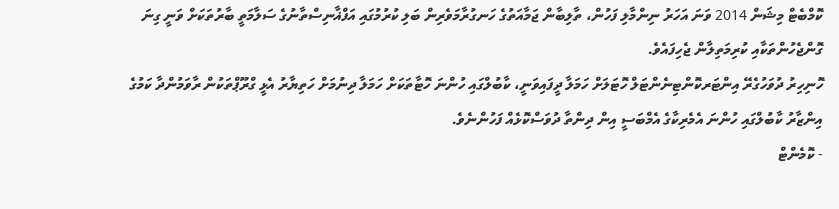ކޮމްބެޓް މިޝަން 2014 ވަނަ އަހަރު ނިންމާލި ފަހުން، ތާލިބާން ޖަމާއަތުގެ ހަނގުރާމަވެރިން ބަލި ކުރުމުގައި އަފްޣާނިސްތާނުގެ ސަލާމަތީ ބާރުތަކަށް ވަނީ ގިނަ ގޮންޖެހުންތަކާއި ކުރިމަތިލާން ޖެހިފައެވެ.
ހޮނިހިރު ދުވަހުގެރޭ އިންޓަރކޮންޓިނެންޓަލް ހޮޓަލަށް ހަމަލާ ދީފައިވަނީ، ކާބުލްގައި ހުންނަ ހޮޓާތަކަށް ހަމަލާ ދިނުމަށް ހަތިޔާރު އެޅީ ގްރޫޕްތަކުން ރާވަމުންދާ ކަމުގެ އިންޒާރު ކާބުލްގައި ހުންނަ އެމެރިކާގެ އެމްބަސީ އިން ދިންތާ ދުވަސްކޮޅެއް ފަހުންނެވެ.
- ކޮމެންޓް